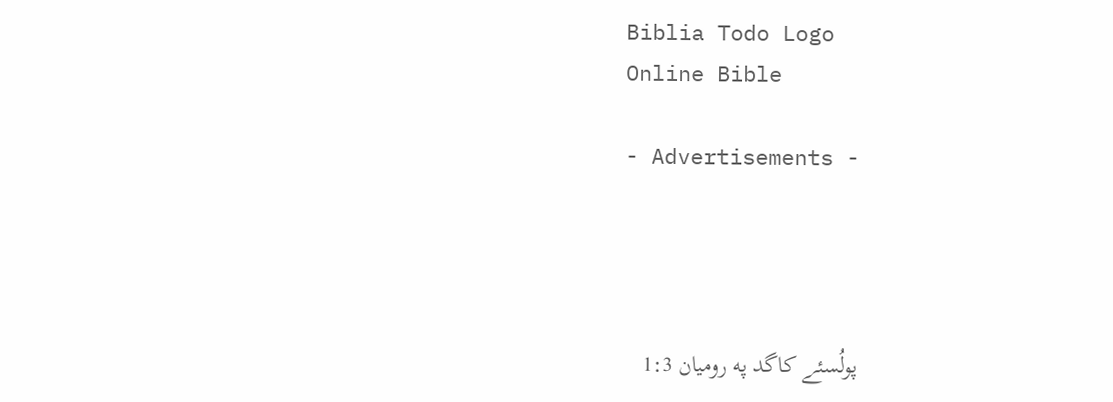Biblia Todo Logo
Online Bible

- Advertisements -




پولُسئے کاگد په رومیان 1:3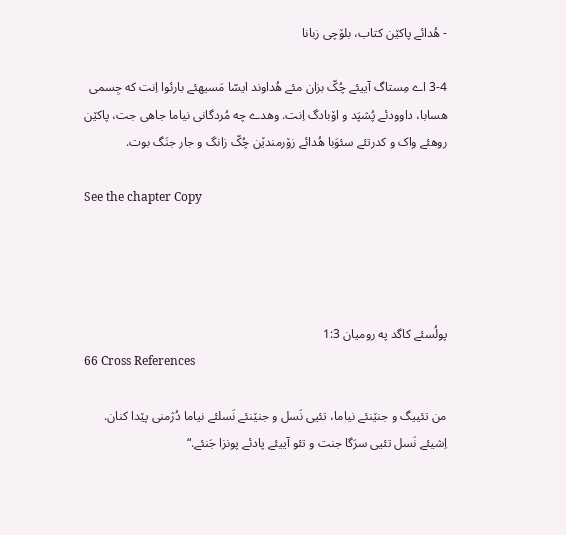- هُدائے پاکێن کتاب، بلۆچی زبانا

3-4 اے مِستاگ آییئے چُکّ بزان مئے هُداوند ایسّا مَسیهئے بارئوا اِنت که جِسمی هسابا، داوودئے پُشپَد و اۆبادگ اِنت. وهدے چه مُردگانی نیاما جاهی جت، پاکێن روهئے واک و کدرتئے سئوَبا هُدائے زۆرمندێن چُکّ زانگ و جار جنَگ بوت.

See the chapter Copy




پولُسئے کاگد په رومیان 1:3
66 Cross References

من تئییگ و جنێنئے نیاما، تئیی نَسل و جنێنئے نَسلئے نیاما دُژمنی پێدا کنان. اِشیئے نَسل تئیی سرَگا جنت و تئو آییئے پادئے پونزا جَنئے.“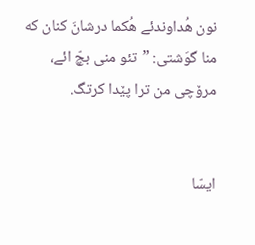نون هُداوندئے هُکما درشانَ کنان که منا گوَشتی: ”تئو منی بچّ ائے، مرۆچی من ترا پێدا کرتگ.


ایسّا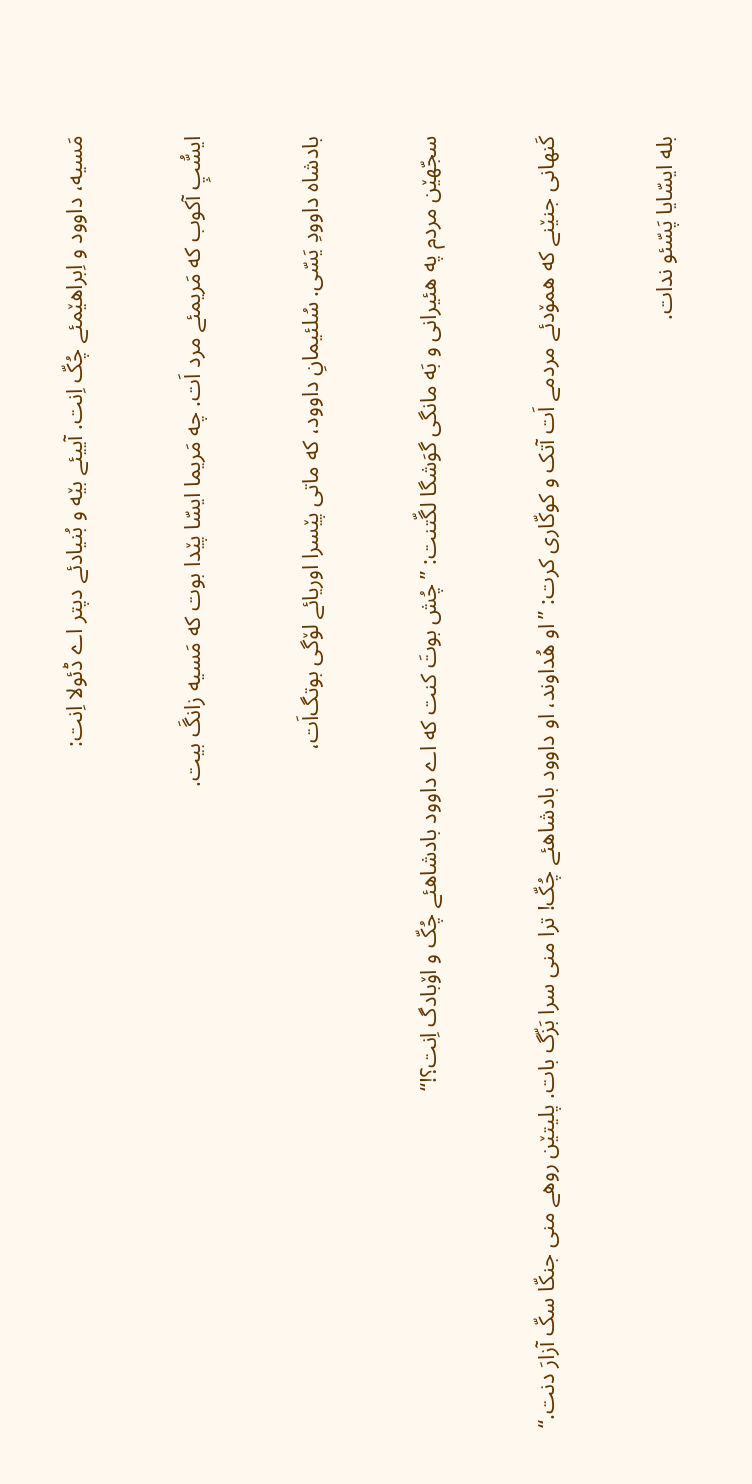مَسیه، داوود و اِبراهێمئے چُکّ اِنت. آییئے بێه و بُنیادئے دپتر اے ڈئولا اِنت:


ایسُّپِ آکوب که مَریمئے مرد اَت. چه مَریما ایسّا پێدا بوت که مَسیه زانگَ بیت.


بادشاه داوودِ یَسّی. سُلئیمانِ داوود، که ماتی پێسرا اوریائے لۆگی بوتگ‌اَت،


سجّهێن مردم په هئیرانی و بَه مانگی گوَشگا لگّتنت: ”چُش بوتَ کنت که اے داوود بادشاهئے چُکّ و اۆبادگ اِنت؟!“


کَنهانی جنێنے که همۆدئے مردمے اَت آتک و کوکّاری کرت: ”او هُداوند، او داوود بادشاهئے چُکّ! ترا منی سرا بَزّگ بات. پلیتێن روهے منی جنکّا سکّ آزارَ دنت.“


بله ایسّایا پَسّئو ندات.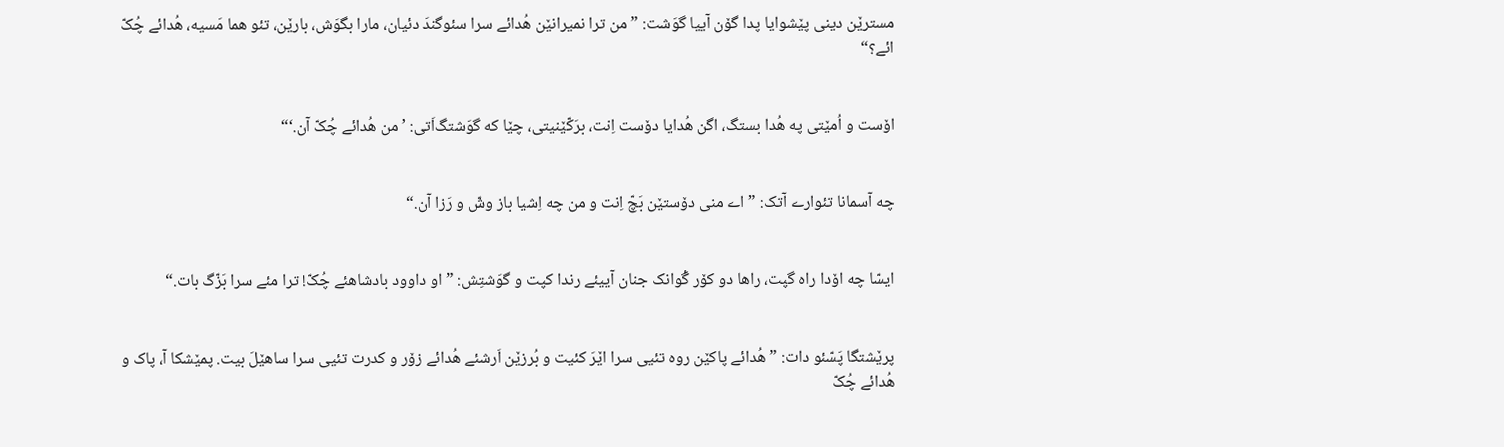مسترێن دینی پێشوایا پدا گۆن آییا گوَشت: ”من ترا نمیرانێن هُدائے سرا سئوگندَ دئیان، مارا بگوَش، بارێن، تئو هما مَسیه، هُدائے چُکّ ائے؟“


اۆست و اُمێتی په هُدا بستگ، اگن هُدایا دۆست اِنت، برَکّێنیتی، چێا که گوَشتگ‌اَتی: ’من هُدائے چُکّ آن.‘“


چه آسمانا تئوارے آتک: ”اے منی دۆستێن بَچّ اِنت و من چه اِشیا باز وشّ و رَزا آن.“


ایسّا چه اۆدا راه گپت، راها دو کۆر گْوانک جنان آییئے رندا کپت و گوَشتِش: ”او داوود بادشاهئے چُکّ! ترا مئے سرا بَزّگ بات.“


پرێشتگا پَسّئو دات: ”هُدائے پاکێن روه تئیی سرا اێرَ کئیت و بُرزێن اَرشئے هُدائے زۆر و کدرت تئیی سرا ساهێلَ بیت. پمێشکا آ، پاک و هُدائے چُکّ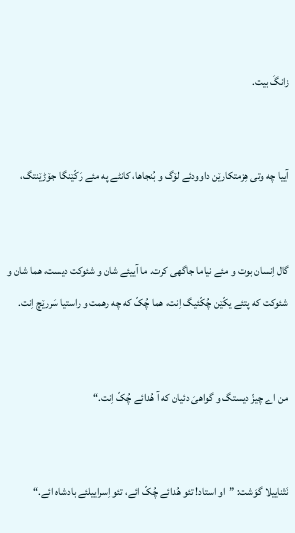زانگَ بیت.


آییا چه وتی هِزمتکارێن داوودئے لۆگ و بُنجاها، کانٹے په مئے رَکّێنگا جۆڑێنتگ،


گال اِنسان بوت و مئے نیاما جاگهی کرت. ما آییئے شان و شئوکت دیست، هما شان و شئوکت که پتئے یکّێن چُکّئیگ اِنت، هما چُکّ که چه رهمت و راستیا سَررێچ اِنت.


من اے چیزّ دیستگ و گواهیَ دئیان که آ هُدائے چُکّ اِنت.“


نَتْناییلا گوَشت: ”او استاد! تئو هُدائے چُکّ ائے، تئو اِسراییلئے بادشاه ائے.“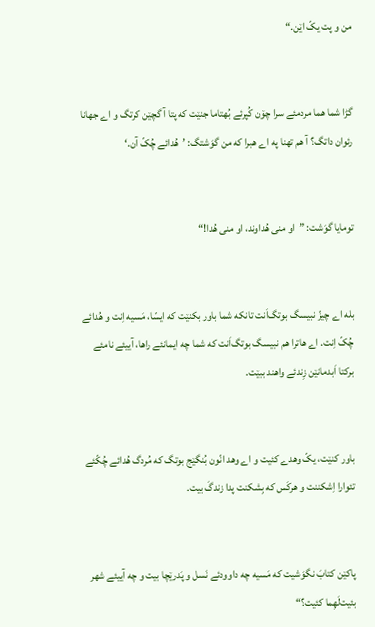من و پت یکّ اێن.“


گڑا شما هما مردمئے سرا چۆن کُپرئے بُهتاما جنێت که پتا آ گچێن کرتگ و اے جهانا رئوان داتگ؟ آ هم تهنا په اے هبرا که من گوَشتگ: ’هُدائے چُکّ آن.‘


تومایا گوَشت: ”او منی هُداوند، او منی هُدا!“


بله اے چیزّ نبیسگ بوتگ‌اَنت تانکه شما باور بکنێت که ایسّا، مَسیه اِنت و هُدائے چُکّ اِنت. اے هاترا هم نبیسگ بوتگ‌اَنت که شما چه ایمانئے راها، آییئے نامئے برکتا اَبدمانێن زِندئے واهند ببێت.


باور کنێت، یکّ وهدے کئیت و اے وهد انّون بُنگێج بوتگ که مُردگ هُدائے چُکّئے تئوارا اِشکننت و هرکَس که بِشکنت پدا زندگَ بیت.


پاکێن کتابَ نگوَشیت که مَسیه چه داوودئے نَسل و پَدرێچا بیت و چه آییئے شهر بئیت‌لَهِما کئیت؟“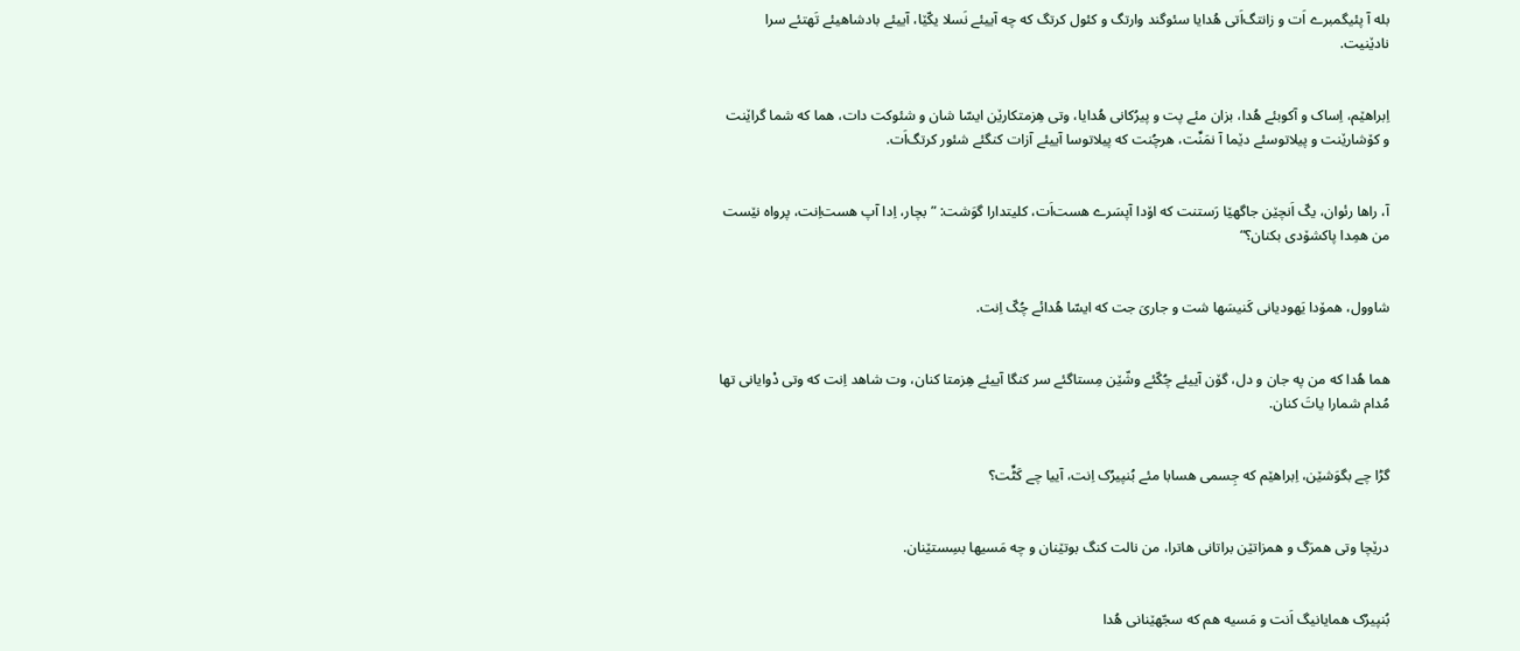بله آ پئیگمبرے اَت و زانتگ‌اَتی هُدایا سئوگند وارتگ و کئول کرتگ که چه آییئے نَسلا یکّێا، آییئے بادشاهیئے تَهتئے سرا نادێنیت.


اِبراهێم، اِساک و آکوبئے هُدا، بزان مئے پت و پیرُکانی هُدایا، وتی هِزمتکارێن ایسّا شان و شئوکت دات، هما که شما گراێنت و کۆشارێنت و پیلاتوسئے دێما آ نمَنِّت، هرچُنت که پیلاتوسا آییئے آزات کنگئے شئور کرتگ‌اَت.


آ، راها رئوان، یکّ اَنچێن جاگهێا رَستنت که اۆدا آپسَرے هست‌اَت، کلیتدارا گوَشت: ”بچار، اِدا آپ هست‌اِنت، پرواه نێست من همِدا پاکشۆدی بکنان؟“


شاوول، همۆدا یَهودیانی کَنیسَها شت و جاریَ جت که ایسّا هُدائے چُکّ اِنت.


هما هُدا که من په جان و دل، گۆن آییئے چُکّئے وشّێن مِستاگئے سر کنگا آییئے هِزمتا کنان، وت شاهد اِنت که وتی دْوایانی تها مُدام شمارا یاتَ کنان.


گڑا چے بگوَشێن، اِبراهێم که جِسمی هسابا مئے بُنپیرُک اِنت، آییا چے کَٹِّت؟


درێچا وتی همرَگ و همزاتێن براتانی هاترا، من نالت کنگ بوتێنان و چه مَسیها بسِستێنان.


بُنپیرُک همایانیگ اَنت و مَسیه هم که سجّهێنانی هُدا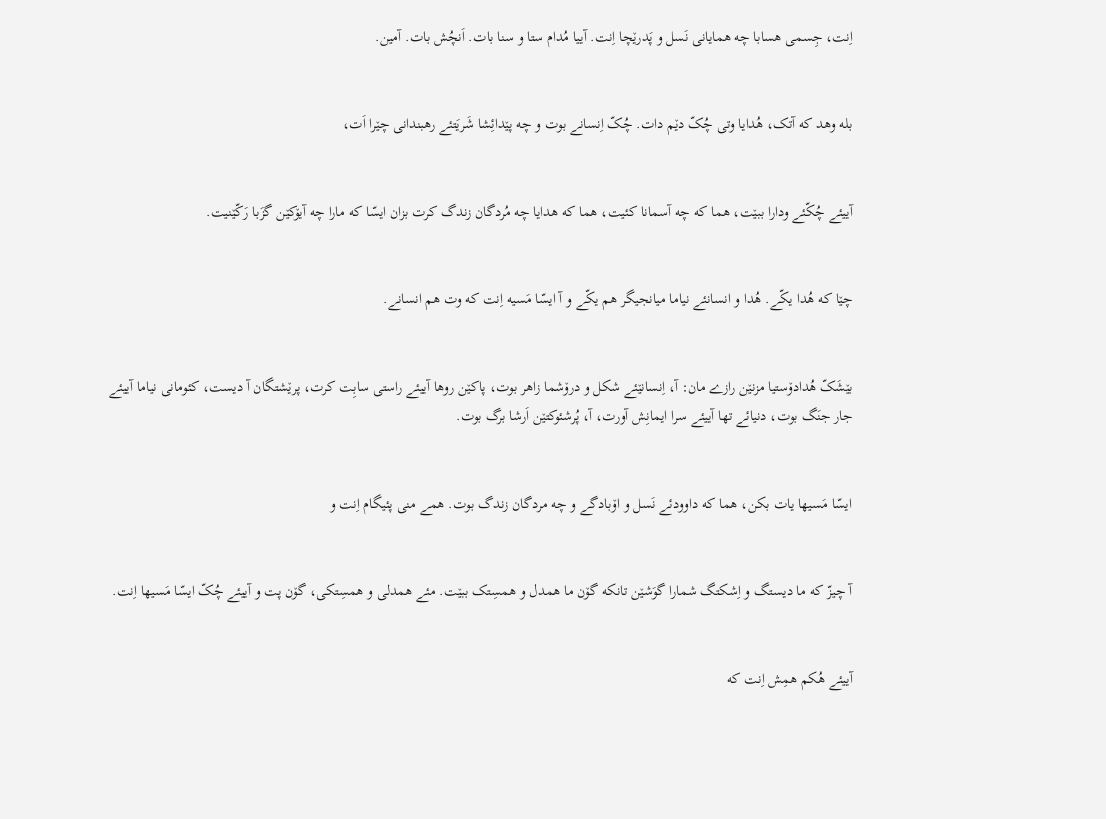اِنت، جِسمی هسابا چه همایانی نَسل و پَدرێچا اِنت. آییا مُدام ستا و سنا بات. اَنچُش بات. آمین.


بله وهد که آتک، هُدایا وتی چُکّ دێم دات. چُکّ اِنسانے بوت و چه پێدائِشا شَریَتئے رهبندانی چێرا اَت،


آییئے چُکّئے ودارا ببێت، هما که چه آسمانا کئیت، هما که هدایا چه مُردگان زندگ کرت بزان ایسّا که مارا چه آیۆکێن گزَبا رَکّێنیت.


چێا که هُدا یکّے. هُدا و انسانئے نیاما میانجیگر هم یکّے و آ ایسّا مَسیه اِنت که وت هم انسانے.


بێشَکّ هُدادۆستیا مزنێن رازے مان: آ، اِنسانێئے شکل و درۆشما زاهر بوت، پاکێن روها آییئے راستی سابِت کرت، پرێشتگان آ دیست، کئومانی نیاما آییئے جار جنَگ بوت، دنیائے تها آییئے سرا ایمانِش آورت، آ، پُرشئوکتێن اَرشا برگ بوت.


ایسّا مَسیها یات بکن، هما که داوودئے نَسل و اۆبادگے و چه مردگان زندگ بوت. همے منی پئیگام اِنت و


آ چیزّ که ما دیستگ و اِشکتگ شمارا گوَشێن تانکه گۆن ما همدل و همسِتک ببێت. مئے همدلی و همسِتکی، گۆن پت و آییئے چُکّ ایسّا مَسیها اِنت.


آییئے هُکم همِش اِنت که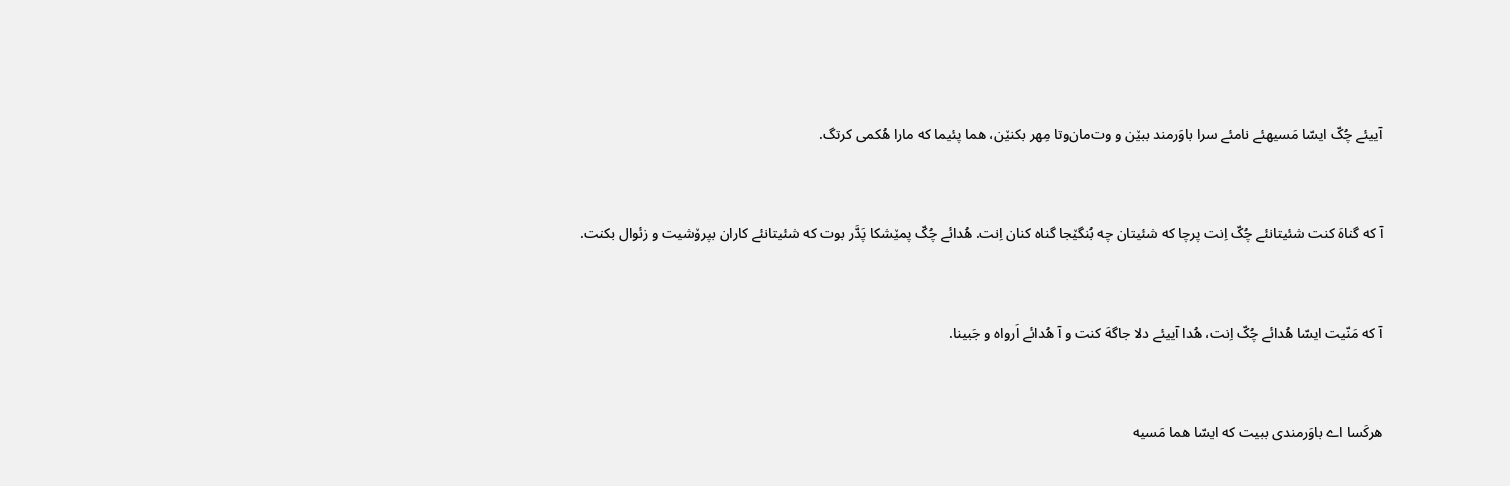آییئے چُکّ ایسّا مَسیهئے نامئے سرا باوَرمند ببێن و وت‌مان‌وتا مِهر بکنێن، هما پئیما که مارا هُکمی کرتگ.


آ که گناهَ کنت شئیتانئے چُکّ اِنت پرچا که شئیتان چه بُنگێجا گناه کنان اِنت. هُدائے چُکّ پمێشکا پَدَّر بوت که شئیتانئے کاران بپرۆشیت و زئوال بکنت.


آ که مَنّیت ایسّا هُدائے چُکّ اِنت، هُدا آییئے دلا جاگهَ کنت و آ هُدائے اَرواه و جَبینا.


هرکَسا اے باوَرمندی ببیت که ایسّا هما مَسیه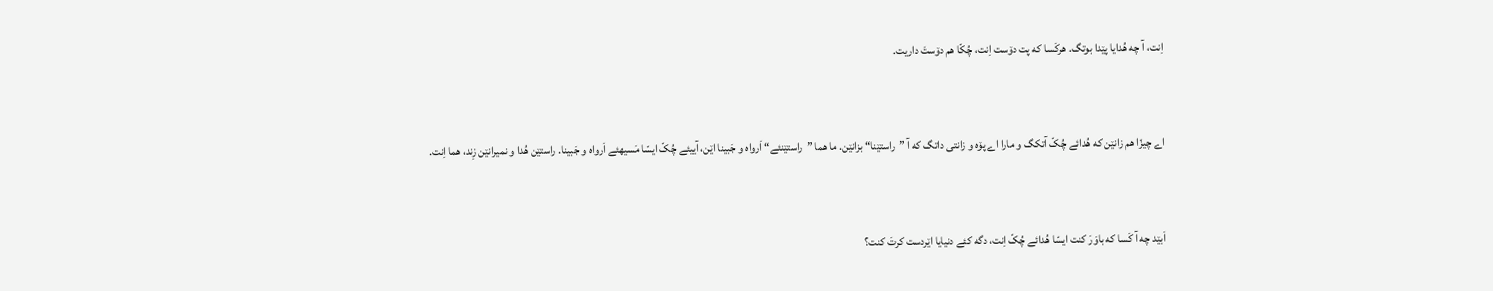اِنت، آ چه هُدایا پێدا بوتگ. هرکَسا که پت دۆست اِنت، چُکّا هم دۆستَ داریت.


اے چیزّا هم زانێن که هُدائے چُکّ آتکگ و مارا اے پۆه و زانتی داتگ که آ ”راستێنا“ بزانێن. ما هما ”راستێنئے“ اَرواه و جَبینا اێن، آییئے چُکّ ایسّا مَسیهئے اَرواه و جَبینا. راستێن هُدا و نمیرانێن زِند، هما اِنت.


اَبێد چه آ کَسا که باوَرَ کنت ایسّا هُدائے چُکّ اِنت، دگه کئے دنیایا اێردست کرتَ کنت؟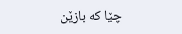چێا که بازێن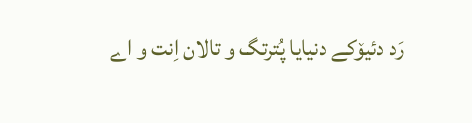رَد دئیۆکے دنیایا پُترتگ و تالان اِنت و اے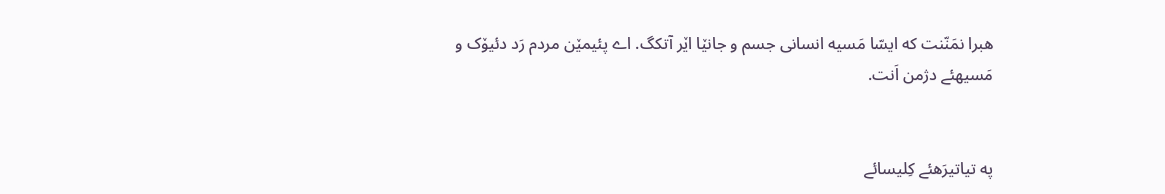هبرا نمَنّنت که ایسّا مَسیه انسانی جسم و جانێا اێر آتکگ. اے پئیمێن مردم رَد دئیۆک و مَسیهئے دژمن اَنت.


په تیاتیرَهئے کِلیسائے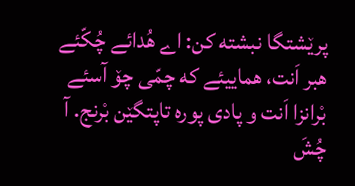پرێشتگا نبشته کن: اے هُدائے چُکّئے هبر اَنت، هماییئے که چمّی چۆ آسئے بْرانزا اَنت و پادی پوره تاپتگێن بْرنج. آ چُشَ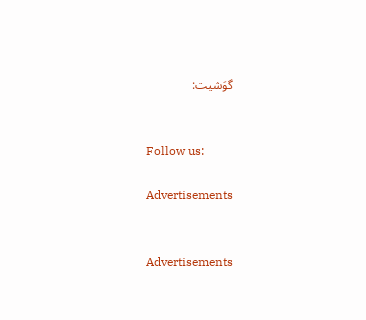گوَشیت:


Follow us:

Advertisements


Advertisements